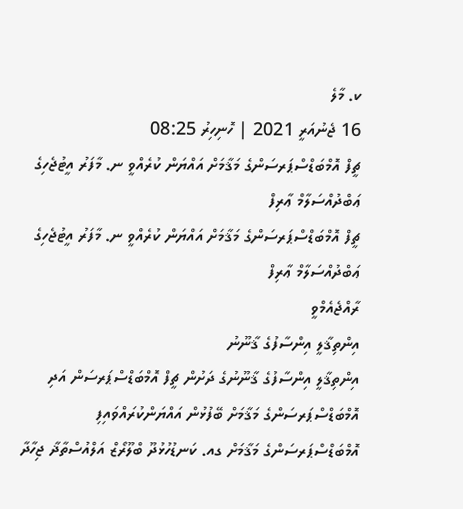ކ. މާލެ
16 ޖެނުއަރީ 2021 | ހޮނިހިރު 08:25
ޗީފް އޮމްބަޑްސްޕަރސަންގެ މަޤާމަށް އައްޔަން ކުރެއްވީ ނ. މާފަރު އީޓުޖެހިގެ ޢަބްދުއްސަލާމް ޢާރިފް
ޗީފް އޮމްބަޑްސްޕަރސަންގެ މަޤާމަށް އައްޔަން ކުރެއްވީ ނ. މާފަރު އީޓުޖެހިގެ ޢަބްދުއްސަލާމް ޢާރިފް
ރާއްޖެއެމްވީ
އިންތިޤާލީ އިންސާފުގެ ޤާނޫނު
އިންތިޤާލީ އިންސާފުގެ ޤާނޫނުގެ ދަށުން ޗީފް އޮމްބަޑްސްޕަރސަން އަދި އޮމްބަޑްސްޕަރސަންގެ މަޤާމަށް ބޭފުޅުން އައްޔަންކުރައްވައިފި
އޮމްބަޑްސްޕަރސަންގެ މަޤާމަށް ގއ. ކަނޑުހުޅުދޫ ބްލޫރޯޒް އަލްއުސްތާޛާ ޖިހާދާ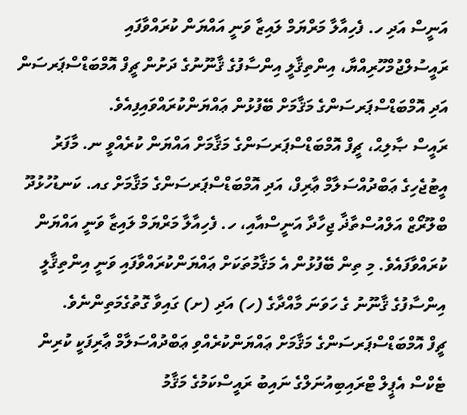އަނީސް އަދި ހ. ފެހިއާލާ މަރްޔަމް ލައިޒާ ވަނީ އައްޔަން ކުރައްވާފައި
ރައީސުލްޖުމްހޫރިއްޔާ، އިންތިޤާލީ އިންސާފުގެ ޤާނޫނުގެ ދަށުން ޗީފް އޮމްބަޑްސްޕަރސަން އަދި އޮމްބަޑްސްޕަރސަންގެ މަޤާމަށް ބޭފުޅުން ޢައްޔަންކުރައްވައިފިއެވެ.
ރައީސް ޞާލިޙް، ޗީފް އޮމްބަޑްސްޕަރސަންގެ މަޤާމަށް އައްޔަން ކުރެއްވީ ނ. މާފަރު އީޓުޖެހިގެ ޢަބްދުއްސަލާމް ޢާރިފް، އަދި އޮމްބަޑްސްޕަރސަންގެ މަޤާމަށް ގއ. ކަނޑުހުޅުދޫ ބްލޫރޯޒް އަލްއުސްތާޛާ ޖިހާދާ އަނީސްއާއި، ހ. ފެހިއާލާ މަރްޔަމް ލައިޒާ ވަނީ އައްޔަން ކުރައްވާފައެވެ. މި ތިން ބޭފުޅުން އެ މަޤާމުތަކަށް ޢައްޔަންކުރައްވާފައި ވަނީ އިންތިޤާލީ އިންސާފުގެ ޤާނޫނު ގެ ހަވަނަ މާއްދާގެ (ހ) އަދި (ށ) ގައިވާ ގޮތުގެމަތިންނެވެ.
ޗީފް އޮމްބަޑްސްޕަރސަންގެ މަޤާމަށް ޢައްޔަންކުރެއްވި ޢަބްދުއްސަލާމް ޢާރިފަކީ ކުރިން ޓެކްސް އެޕީލް ޓްރައިބިއުނަލްގެ ނައިބު ރައީސްކަމުގެ މަޤާމު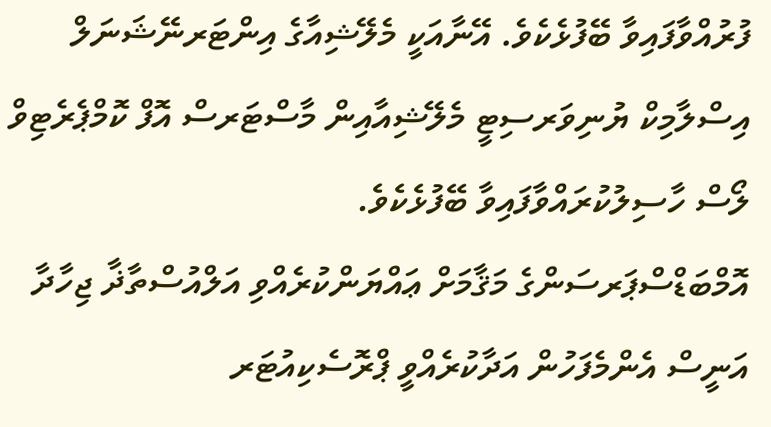ފުރުއްވާފައިވާ ބޭފުޅެކެވެ. އޭނާއަކީ މެލޭޝިއާގެ އިންޓަރނޭޝަނަލް އިސްލާމިކް ޔުނިވަރސިޓީ މެލޭޝިއާއިން މާސްޓަރސް އޮފް ކޮމްޕެރެޓިވް ލޯސް ހާސިލުކުރައްވާފައިވާ ބޭފުޅެކެވެ.
އޮމްބަޑްސްޕަރސަންގެ މަޤާމަށް ޢައްޔަންކުރެއްވި އަލްއުސްތާޛާ ޖިހާދާ އަނީސް އެންމެފަހުން އަދާކުރެއްވީ ޕްރޮސެކިއުޓަރ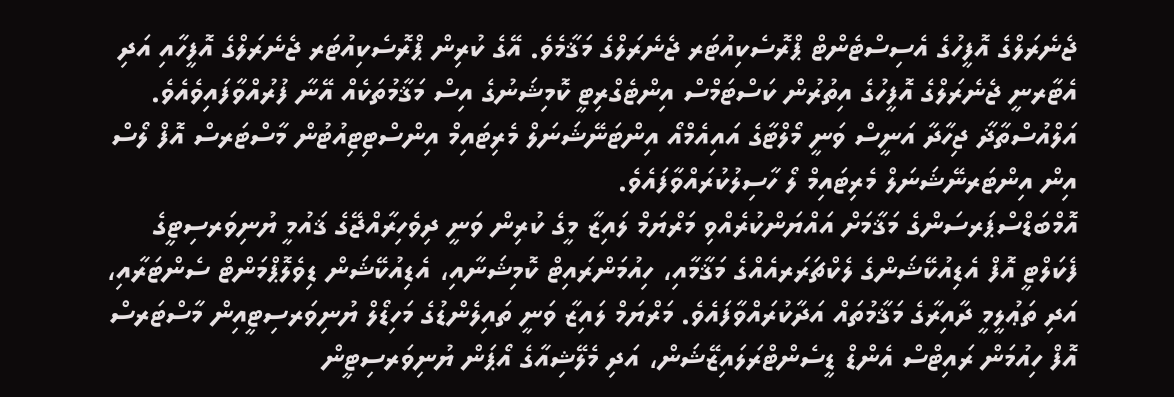ޖެނެރަލްގެ އޮފީހުގެ އެސިސްޓެންޓް ޕްރޮސެކިއުޓަރ ޖެނެރަލްގެ މަޤާމެވެ. އޭގެ ކުރިން ޕްރޮސެކިއުޓަރ ޖެނެރަލްގެ އޮފީހާއި އަދި އެޓާރނީ ޖެނެރަލްގެ އޮފީހުގެ އިތުރުން ކަސްޓަމްސް އިންޓެގްރިޓީ ކޮމިޝަނުގެ އިސް މަޤާމުތަކެއް އޭނާ ފުރުއްވާފައިވެއެވެ. އަލްއުސްތާޛާ ޖިހާދާ އަނީސް ވަނީ މޯލްޓާގެ އައިއެމްއޯ އިންޓަނޭޝަނަލް މެރިޓައިމް އިންސްޓިޓިއުޓުން މާސްޓަރސް އޮފް ލޯސް އިން އިންޓަރނޭޝަނަލް މެރިޓައިމް ލޯ ހާސިލުކުރައްވާފައެވެ.
އޮމްބަޑްސްޕަރސަންގެ މަޤާމަށް އައްޔަންކުރެއްވި މަރްޔަމް ލައިޒާ މީގެ ކުރިން ވަނީ ދިވެހިރާއްޖޭގެ ޤައުމީ ޔުނިވަރސިޓީގެ ފެކަލްޓީ އޮފް އެޑިއުކޭޝަންގެ ލެކްޗަރަރއެއްގެ މަޤާމާއި، ހިއުމަންރައިޓް ކޮމިޝަނާއި، އެޑިއުކޭޝަން ޑިވެލޮޕްމަންޓް ސެންޓަރާއި، އަދި ތަޢުލީމީ ދާއިރާގެ މަޤާމުތައް އަދާކުރައްވާފައެވެ. މަރްޔަމް ލައިޒާ ވަނީ ތައިލެންޑުގެ މަހިޑޯލް ޔުނިވަރސިޓީއިން މާސްޓަރސް އޮފް ހިއުމަން ރައިޓްސް އެންޑް ޑީސެންޓްރަލައިޒޭޝަން، އަދި މެލޭޝިއާގެ އޯޕަން ޔުނިވަރސިޓީން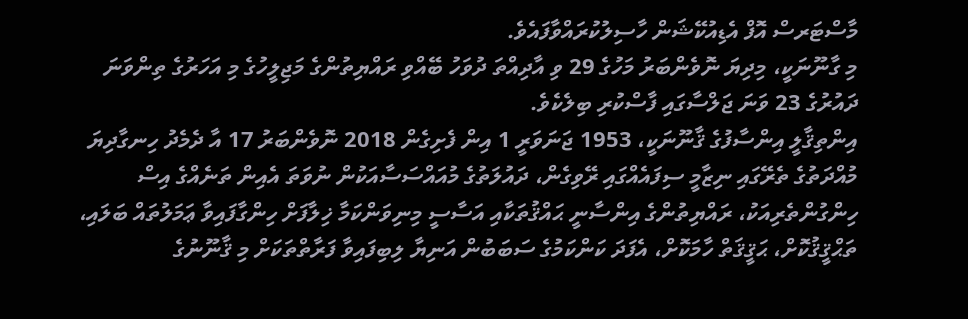މާސްޓަރސް އޮފް އެޑިއުކޭޝަން ހާސިލުކުރައްވާފައެވެ.
މި ގާނޫނަކީ، މިދިޔަ ނޮވެންބަރު މަހުގެ 29 ވި އާދިއްތަ ދުވަހު ބޭއްވި ރައްޔިތުންގެ މަޖިލީހުގެ މި އަހަރުގެ ތިންވަނަ ދައުރުގެ 23 ވަނަ ޖަލްސާގައި ފާސްކުރި ބިލެކެވެ.
އިންތިޤާލީ އިންސާފުގެ ޤާނޫނަކީ، 1953 ޖަނަވަރީ 1 އިން ފެށިގެން 2018 ނޮވެންބަރު 17 އާ ދެމެދު ހިނގާދިޔަ މުއްދަތުގެ ތެރޭގައި ނިޒާމީ ސިފައެއްގައި ރޭވިގެން، ދައުލަތުގެ މުއައްސަސާއަކުން ނުވަތަ އެއިން ތަނެއްގެ އިސް ހިންގުންތެރިއަކު، ރައްޔިތުންގެ އިންސާނީ ޙައްޤުތަކާއި އަސާސީ މިނިވަންކަމާ ޚިލާފަށް ހިންގާފައިވާ ޢަމަލުތައް ބަލައި، ތަޙްޤީޤުކޮށް، ޙަޤީޤަތް ހާމަކޮށް، އެފަދަ ކަންކަމުގެ ސަބަބުން އަނިޔާ ލިބިފައިވާ ފަރާތްތަކަށް މި ޤާނޫނުގެ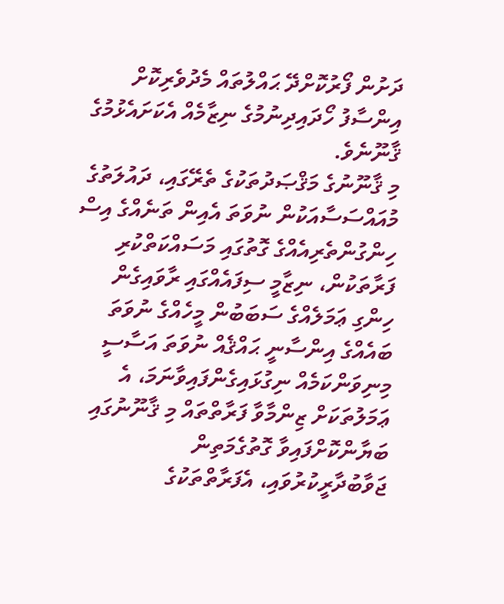ދަށުން ފޯރުކޮށްދޭ ޙައްލުތައް މެދުވެރިކޮށް އިންސާފު ހޯދައިދިނުމުގެ ނިޒާމެއް އެކަށައެޅުމުގެ ޤާނޫނެވެ.
މި ޤާނޫނުގެ މަޤްޞަދުތަކުގެ ތެރޭގައި، ދައުލަތުގެ މުއައްސަސާއަކުން ނުވަތަ އެއިން ތަނެއްގެ އިސް ހިންގުންތެރިއެއްގެ ގޮތުގައި މަސައްކަތްކުރި ފަރާތަކުން، ނިޒާމީ ސިފައެއްގައި ރާވައިގެން ހިންގި ޢަމަލެއްގެ ސަބަބުން މީހެއްގެ ނުވަތަ ބައެއްގެ އިންސާނީ ޙައްޤެއް ނުވަތަ އަސާސީ މިނިވަންކަމެއް ނިގުޅައިގެންފައިވާނަމަ، އެ ޢަމަލުތަކަށް ޒިންމާވާ ފަރާތްތައް މި ޤާނޫނުގައި ބަޔާންކޮށްފައިވާ ގޮތުގެމަތިން ޖަވާބުދާރީކުރުވައި، އެފަރާތްތަކުގެ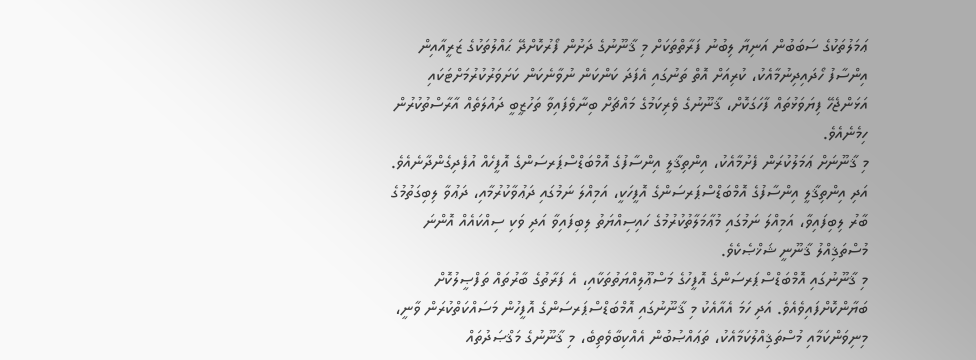ޢަމަލުތަކުގެ ސަބަބުން އަނިޔާ ލިބުނު ފަރާތްތަކަށް މި ޤާނޫނުގެ ދަށުން ފޯރުކޮށްދޭ ޙައްލުތަކުގެ ޒަރީއާއިން އިންސާފު ހޯދައިދިނުމާއެކު، ކުރިއަށް އޮތް ތަނުގައި އެފަދަ ކަންކަން ނުވާނެކަން ކަށަވަރުކުރުމަށްޓަކައި އަޅަންޖެހޭ ފިޔަވަޅުތައް ފާހަގަކޮށް، ޤާނޫނުގެ ވެރިކަމުގެ މައްޗަށް ބިނާވެފައިވާ ތަހުޒީބީ ދައުލަތެއް އާރާސްތުކުރުން ހިމެނެއެވެ.
މި ޤާނޫނަށް ޢަމަލުކުރަން ފެށުމާއެކު، އިންތިޤާލީ އިންސާފުގެ އޮމްބަޑްސްޕަރސަންގެ އޮފީހެއް އުފެދިގެންދާނެއެވެ. އަދި އިންތިޤާލީ އިންސާފުގެ އޮމްބަޑްސްޕަރސަންގެ އޮފީހަކީ، އަމިއްލަ ނަމުގައި ދަޢުވާކުރުމާއި، ދަޢުވާ ލިބިގަތުމުގެ ބާރު ލިބިފައިވާ، އަމިއްލަ ނަމުގައި މުޢާމަލާތުކުރުމުގެ ހައިސިއްޔަތު ލިބިފައިވާ އަދި ވަކި ސިއްކައެއް އޮންނަ މުސްތަޤިއްލު ޤާނޫނީ ޝަޚްޞެކެވެ.
މި ޤާނޫނުގައި އޮމްބަޑްސްޕަރސަންގެ އޮފީހުގެ މަސްޢޫލިއްޔަތުތަކާއި، އެ ފަރާތުގެ ބާރުތައް ތަފްޞީލުކޮށް ބަޔާންކޮށްފައިވެއެވެ. އަދި ހަމަ އެއާއެކު މި ޤާނޫނުގައި އޮމްބަޑްސްޕަރސަންގެ އޮފީހުން މަސައްކަތްކުރަން ވާނީ، މިނިވަންކަމާއި މުސްތަޤިއްލުކަމާއެކު، ތަޢައްޞުބުން އެއްކިބާވެތިބެ، މި ޤާނޫނުގެ މަޤްޞަދުތައް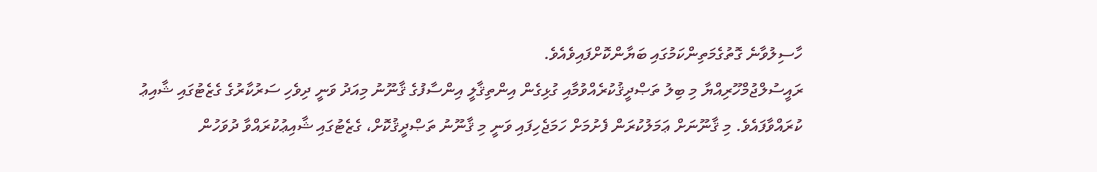ހާސިލުވާނެ ގޮތުގެމަތިންކަމުގައި ބަޔާންކޮށްފައިވެއެވެ.
ރައީސުލްޖުމްހޫރިއްޔާ މި ބިލު ތަޞްދީޤުކުރެއްވުމާއި ގުޅިގެން އިންތިޤާލީ އިންސާފުގެ ޤާނޫނު މިއަދު ވަނީ ދިވެހި ސަރުކާރުގެ ގެޒެޓުގައި ޝާއިޢު ކުރައްވާފައެވެ. މި ޤާނޫނަށް ޢަމަލުކުރަން ފެށުމަށް ހަމަޖެހިފައި ވަނީ މި ޤާނޫނު ތަޞްދީޤުކޮށް، ގެޒެޓުގައި ޝާއިޢުކުރައްވާ ދުވަހުން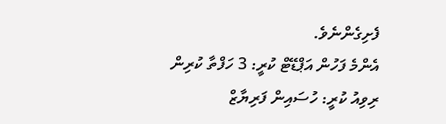ފެށިގެންނެވެ.
އެންމެ ފަހުން އަޕްޑޭޓް ކުރީ: 3 ހަފްތާ ކުރިން
ރިވިއު ކުރީ: ހުސައިން ފަރިޔާޒް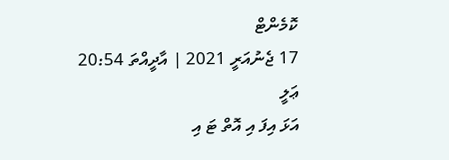ކޮމެންޓް
17 ޖެނުއަރީ 2021 | އާދީއްތަ 20:54
ޢަލީ
އަޅަ އިފަ އި އޮތް ޓަ އި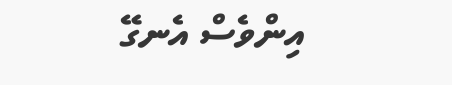އިންވެސް އެނގޭ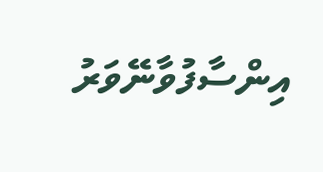އިންސާފުވާނޭވަރު